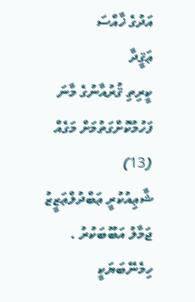އަދުގެ ޚާއްސަ
ޢަޤީދާ
ކީރިތި ޤުރުއާނުގެ މާނަ ފަހުމުކޮށްގަތުމަށް މަގެއް (13)
ޝާޢިއުކުރީ ޢަބްދުލްޢަޒީޒު ޖަމާލު އަބޫބަކުރު . ހިމެނޭބަޔަކީ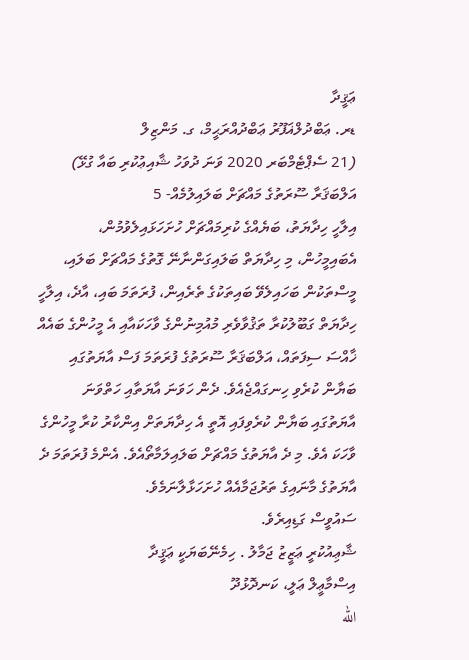ޢަޤީދާ
ޑރ. ޢަބްދުލްޣަފޫރު ޢަބްދުއްރަޙީމް، ގ. މަންޒިލް
(21 ސެޕްޓެމްބަރ 2020 ވަނަ ދުވަހު ޝާއިޢުކުރި ބައާ ގުޅޭ)
އަލްބަޤަރާ ސޫރަތުގެ މައްޗަށް ބަލައިލުމެއް- 5
އިލާހީ ހިދާޔަތު، ބަޔެއްގެ ކުރިމައްޗަށް ހުށަހަޅައިލެވުމުން، އެބައިމީހުން، މި ހިދާޔަތް ބަލައިގަންނާނޭ ގޮތުގެ މައްޗަށް ބަލައި، މީސްތަކުން ބަހައިލެވޭ ބައިތަކުގެ ތެރެއިން، ފުރަތަމަ ބައި، އާދެ، އިލާހީ ހިދާޔަތް ގަބޫލުކުރާ ތަޤުވާވެރި މުއުމިނުންގެ ވާހަކައާއި އެ މީހުންގެ ބައެއް ޚާއްސަ ސިފަތައް، އަލްބަޤަރާ ސޫރަތުގެ ފުރަތަމަ ފަސް އާޔަތުގައި ބަޔާން ކުރެވި ހިނގައްޖެއެވެ. ދެން ހަވަނަ އާޔަތާއި ހަތްވަނަ އާޔަތުގައި ބަޔާން ކުރެވިފައި އޮތީ އެ ހިދާޔަތަށް އިންކާރު ކުރާ މީހުންގެ ވާހަކަ އެވެ. މި ދެ އާޔަތުގެ މައްޗަށް ބަލައިލަމާތޯއެވެ. އެންމެ ފުރަތަމަ ދެ އާޔަތުގެ މާނައިގެ ތަރުޖަމާއެއް ހުށަހަޅާލާނަމެވެ.
ސައުވީސް ގަޑިއިރެވެ.
ޝާޢިއުކުރީ ޢަޒީޒު ޖަމާލު . ހިމެނޭބަޔަކީ ޢަޤީދާ
އިސްމާޢީލް ޢަލީ، ކަނދޮޅުދޫ
الله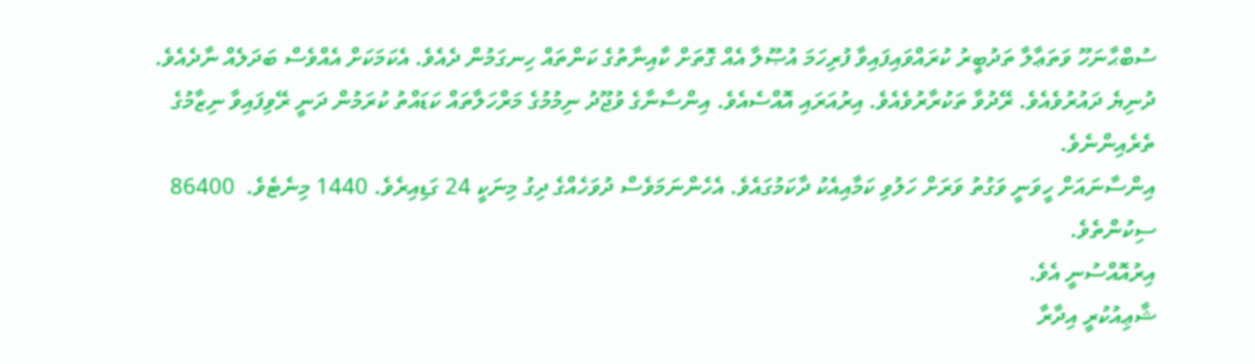ސުބްޙާނަހޫ ވަތަޢާލާ ތަދުބީރު ކުރައްވައިފައިވާ ފުރިހަމަ އުޞޫލާ އެއް ގޮތަށް ކާއިނާތުގެ ކަންތައް ހިނގަމުން ދެއެވެ. އެކަމަކަށް އެއްވެސް ބަދަލެއް ނާދެއެވެ. ދުނިޔެ ދައުރުވެއެވެ. ރޭދުވާ ތަކުރާރުވެއެވެ. އިރުއަރައި އޮއްސެއެވެ. އިންސާނާގެ ވުޖޫދު ނިމުމުގެ މަރްހަލާތައް ކަޑައްތު ކުރަމުން ދަނީ ރޭވިފައިވާ ނިޒާމުގެ ތެރެއިންނެވެ.
އިންސާނައަށް ހީވަނީ ވަގުތު ވަރަށް ހަލުވި ކަމާއިއެކު ދާކަމުގައެވެ. އެހެންނަމަވެސް ދުވަހެއްގެ ދިގު މިނަކީ 24 ގަޑިއިރެވެ. 1440 މިނެޓެވެ.  86400 ސިކުންތެވެ.
އިރުއޮއްސުނީ އެވެ.
ޝާޢިއުކުރީ އިދާރާ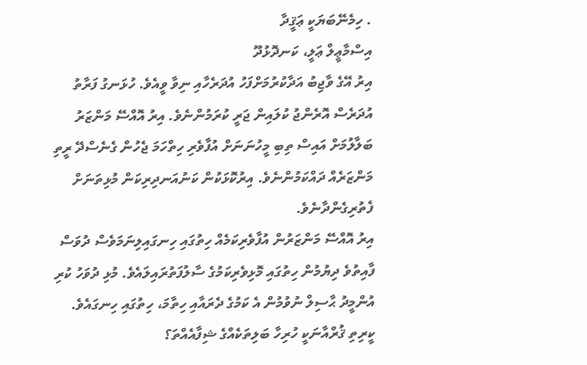. ހިމެނޭބަޔަކީ ޢަޤީދާ
އިސްމާޢީލް ޢަލީ، ކަނދޮޅުދޫ
އިރު އޭގެ ވާޖިބު އަދާކުރުމަށްފަހު އުދަރެހާއި ނިވާ ވީއެވެ. ހުޅަނގު ފަރާތު އުދަރެސް އޮރެންޖު ކުލައިން ޖަރީ ކުރަމުންނެވެ. އިރު އޮއްސޭ މަންޒަރު ބަލާލުމަށް އައިސް ތިބި މީހުނަނަށް އުފާވެރި ހިތްހަމަ ޖެހުން ގެނެސްދޭ ރީތި މަންޒަރެއް ދައްކަމުންނެވެ. އިރުކޮޅަކުން ކަނުއަނދިރިކަން މުޅިތަނަށް ފެތުރިގެންދާނެވެ.
އިރު އޮއްސޭ މަންޒަރުން އުފާވެރިކަމެއް ހިތުގައި ހިނގައިލިނަމަވެސް ދުވަސް ފާއިތުވެ ދިޔުމުން ހިތުގައި މޮޅިވެރިކަމުގެ ސާލުފަތުރައިލައެވެ. މުޅި ދުވަހު ކުރި އުންމީދު ޙާސިލް ނުވުމުން އެ ކަމުގެ ދެރައާއި ހިތާމަ، ހިތުގައި ހިނގައެވެ.
ކީރިތި ޤުރްއާނަކީ ހުރިހާ ބަލިތަކެއްގެ ޝިފާއެއްތަ؟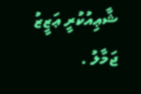ޝާޢިއުކުރީ ޢަޒީޒު ޖަމާލު .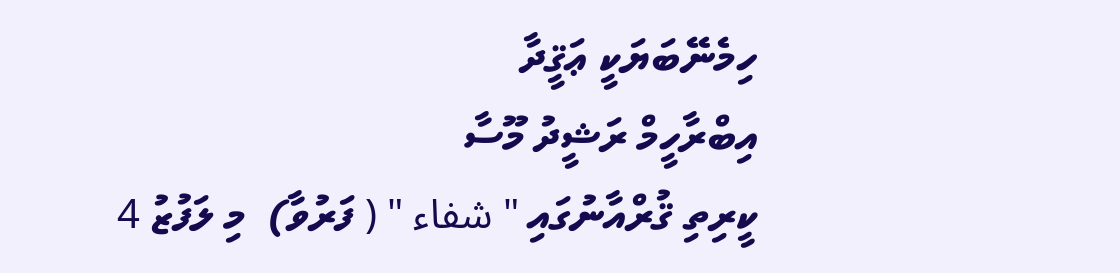ހިމެނޭބަޔަކީ ޢަޤީދާ
އިބްރާހީމް ރަޝީދު މޫސާ
ކީރިތި ޤުރްއާނުގައި " شفاء " ( ފަރުވާ)  މި ލަފުޒު 4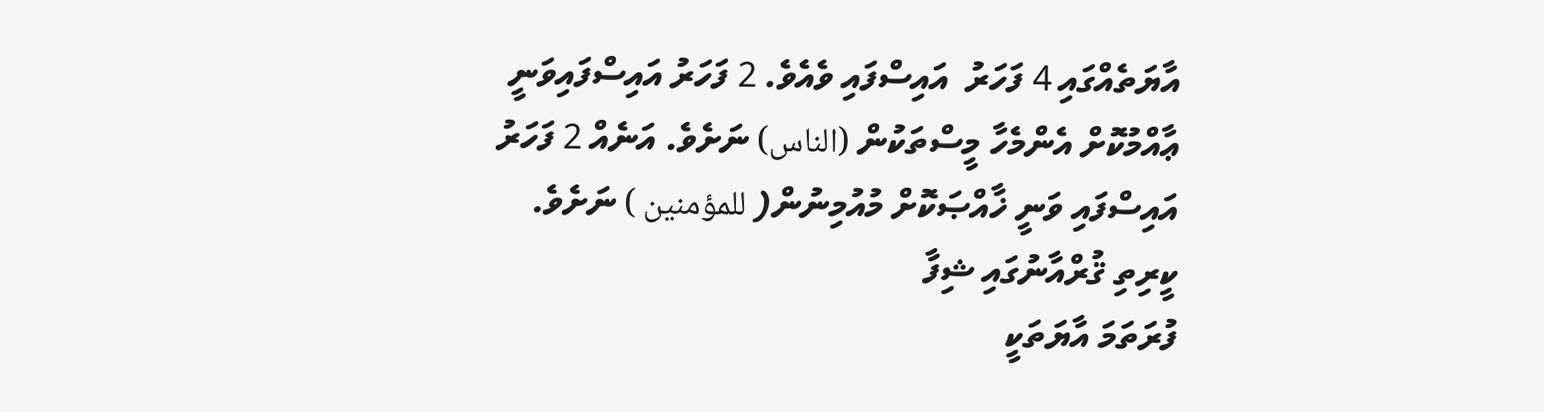އާޔަތެއްގައި 4 ފަހަރު  އައިސްފައި ވެއެވެ. 2 ފަހަރު އައިސްފައިވަނީ ޢާއްމުކޮށް އެންމެހާ މީސްތަކުން (الناس) ނަށެވެ. އަނެއް 2 ފަހަރު އައިސްފައި ވަނީ ޚާއްޞަކޮށް މުއުމިނުން( للمؤمنين ) ނަށެވެ.
ކީރިތި ޤުރްއާނުގައި ޝިފާ
ފުރަތަމަ އާޔަތަކީ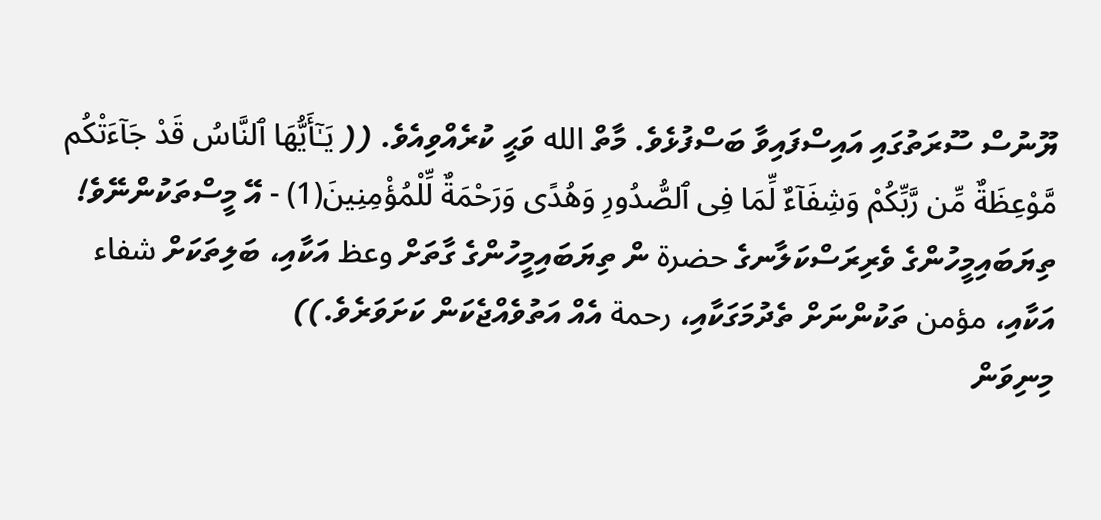ޔޫނުސް ސޫރަތުގައި އައިސްފައިވާ ބަސްފުޅެވެ. މާތް الله ވަޙީ ކުރެއްވިއެވެ. (( يَـٰٓأَيُّهَا ٱلنَّاسُ قَدْ جَآءَتْكُم مَّوْعِظَةٌ مِّن رَّبِّكُمْ وَشِفَآءٌ لِّمَا فِى ٱلصُّدُورِ وَهُدًى وَرَحْمَةٌ لِّلْمُؤْمِنِينَ(1) - އޭ މީސްތަކުންނޭވެ! ތިޔަބައިމީހުންގެ ވެރިރަސްކަލާނގެ حضرة ން ތިޔަބައިމީހުންގެ ގާތަށް وعظ އަކާއި، ބަލިތަކަށް شفاء އަކާއި، مؤمن ތަކުންނަށް ތެދުމަގަކާއި، رحمة އެއް އަތުވެއްޖެކަން ކަށަވަރެވެ.))
މިނިވަން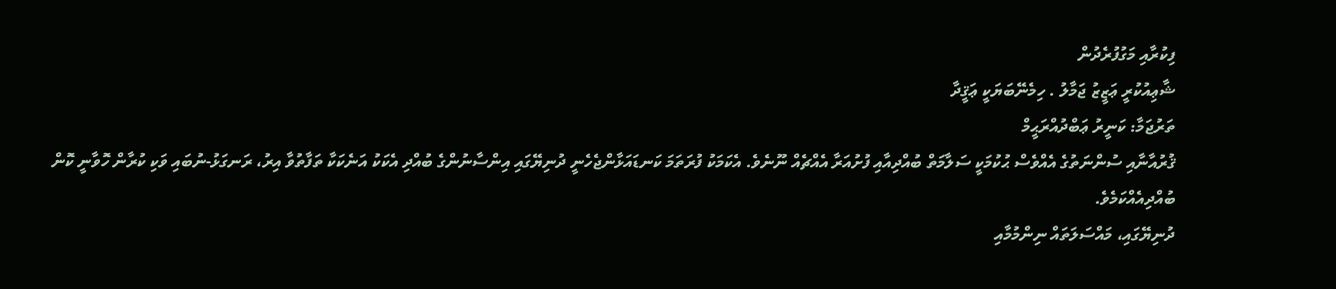ފިކުރާއި މަގުފުރެދުން
ޝާޢިއުކުރީ ޢަޒީޒު ޖަމާލު . ހިމެނޭބަޔަކީ ޢަޤީދާ
ތަރުޖަމާ: ކަނީރު ޢަބްދުއްރަޙީމް
ޤުރުއާނާއި ސުންނަތުގެ އެއްވެސް ޙުކުމަކީ ސަލާމަތް ބުއްދިއާއި ފުށުއަރާ އެއްޗެއް ނޫނެވެ. އެކަމަކު ފުރަތަމަ ކަނޑައަޅާންޖެހެނީ ދުނިޔޭގައި އިންސާނުންގެ ބުއްދި އެކަކު އަނެކަކާ ތަފާތުވާ އިރު، ރަނގަޅު-ނުބައި ވަކި ކުރާން ހޮވާނީ ކޮން ބުއްދިއެއްކަމެވެ.
ދުނިޔޭގައި، މައްސަލަތައް ނިންމުމާއި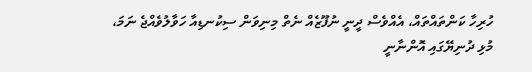ހުރިހާ ކަންތައްތައް، އެއްވެސް ދީނީ ނުފޫޒެއް ނެތް މިނިވަން ސިކުނޑިއާ ހަވާލުވެއްޖެ ނަމަ، މުޅި ދުނިޔޭގައި އޮންނާނީ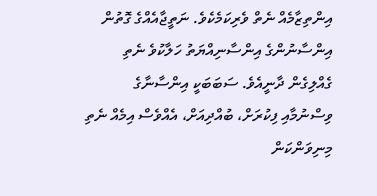އިންތިޒާމެއް ނެތް ވެރިކަމެކެވެ. ނަތީޖާއެއްގެ ގޮތުން އިންސާނުންގެ އިންސާނިއްޔަތު ހަލާކުވެ ނެތި ގެއްލިގެން ދާނީއެވެ. ސަބަބަކީ އިންސާނާގެ ވިސްނުމާއި ފިކުރަށް، ބުއްދިއަށް، އެއްވެސް އިމެއް ނެތި މިނިވަންކަން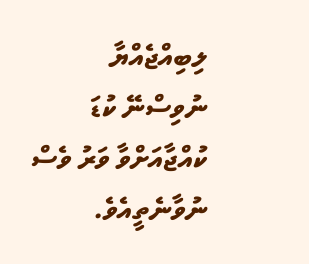ލިބިއްޖެއްޔާ ނުވިސްނޭ ކުޑަ ކުއްޖާއަށްވާ ވަރު ވެސް ނުވާނެތީއެވެ.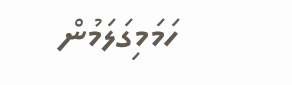ހަމަމިގަލަމުން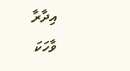އިދާރާ
ވާހަކަ